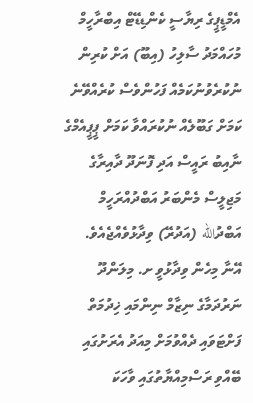އެމްޑީޕީގެ ރިޔާސީ ކެންޑިޑޭޓް އިބްރާހީމް މުހައްމަދު ސާލިހު (އިބޫ) އަށް ކުރިން ނުކުރެވުނުކަމެއް ފަހުންވެސް ކުރެއްވޭނެ ކަމަށް ގަބޫލެއް ނުކުރައްވާ ކަމަށް ޕީޕީއެމްގެ ނާއިބު ރައީސް އަދި ފޮނަދޫ ދާއިރާގެ މަޖިލީސް މެންބަރު އަބްދުއްރަހީމް އަބްދުالله (އަދުރޭ) ވިދާޅުވެއްޖެއެވެ.
އޭނާ މިހެން ވިދާޅުވީ ށ. މިލަންދޫ ނަރުދަމާގެ ނިޒާމް ނިންމައި ޚިދުމަތް ފަށްޓަވައި ދެއްވުމަށް މިއަދު އެރަށުގައި ބޭއްވި ރަސްމިއްޔާތުގައި ވާހަކަ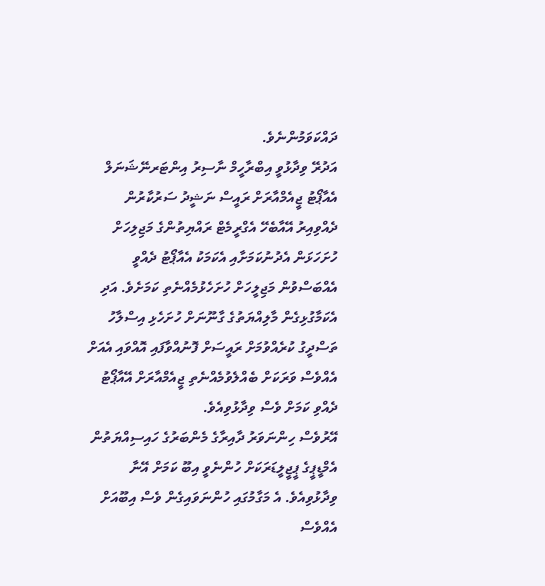ދައްކަވަމުންނެވެ.
އަދުރޭ ވިދާޅުވީ އިބްރާހީމް ނާސިރު އިންޓަރނޭޝަނަލް އެއާޕޯޓު ޖީއެމްއާރަށް ރައީސް ނަޝީދު ސަރުކާރުން ދެއްވިއިރު އޭއާބެހޭ އެގްރީމެޓް ރައްޔިތުންގެ މަޖިލިހަށް ހުށަހަޅަން އެދުނުކަމަށާއި އެކަމަކު އެއާޕޯޓު ދެއްވީ އެއްބަސްވުން މަޖިލީހަށް ހުށަހެޅުމެއްނެތި ކަމަށެވެ. އަދި އެކަމާގުޅިގެން މާލިއްޔަތުގެ ގާނޫނަށް ހުށަހެޅި އިސްލާހު ތަސްދީގު ކުރެއްވުމަށް ރައީސަށް ފޮނުއްވާފައި އޮއްވައި އެއަށް އެއްވެސް ވަރަކަށް ބެއްލެވުމެއްނެތި ޖީއެމްއާރަށް އޭއާޕޯޓު ދެއްވި ކަމަށް ވެސް ވިދާޅުވިއެވެ.
އޭރުވެސް ހިންނަވަރު ދާއިރާގެ މެންބަރުގެ ހައިސިއްޔަތުން އެމްޑީޕީގެ ޕީޖީލީޑަރަކަށް ހުންނެވީ އިބޫ ކަމަށް އޭނާ ވިދާޅުވިއެވެ. އެ މަގާމުގައި ހުންނަވައިގެން ވެސް އިބޫއަށް އެއްވެސް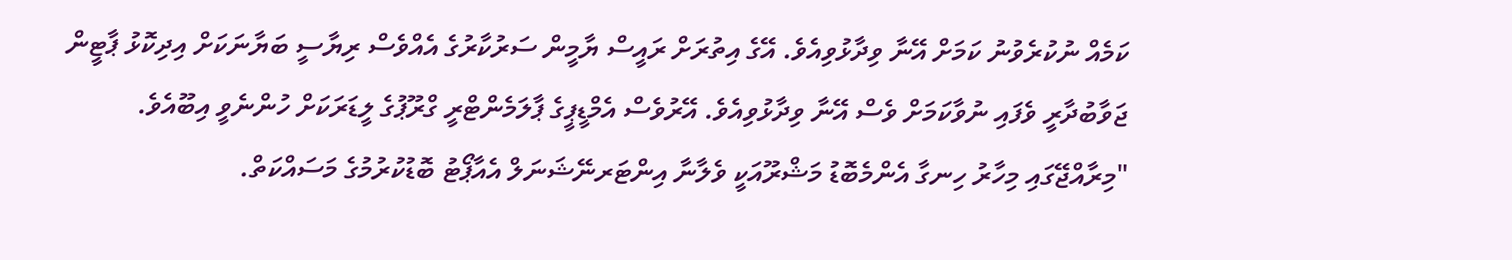ކަމެއް ނުކުރެވުނު ކަމަށް އޭނާ ވިދާޅުވިއެވެ. އޭގެ އިތުރަށް ރައީސް ޔާމީން ސަރުކާރުގެ އެއްވެސް ރިޔާސީ ބަޔާނަކަށް އިދިކޮޅު ޕާޓީން ޖަވާބުދާރީ ވެފައި ނުވާކަމަށް ވެސް އޭނާ ވިދާޅުވިއެވެ. އޭރުވެސް އެމްޑީޕީގެ ޕާލަމެންޓްރީ ގްރޫޕުގެ ލީޑަރަކަށް ހުންނެވީ އިބޫއެވެ.
"މިރާއްޖޭގައި މިހާރު ހިނގާ އެންމެބޮޑު މަޝްރޫއަކީ ވެލާނާ އިންޓަރނޭޝަނަލް އެއާޕޯޓު ބޮޑުކުރުމުގެ މަސައްކަތް.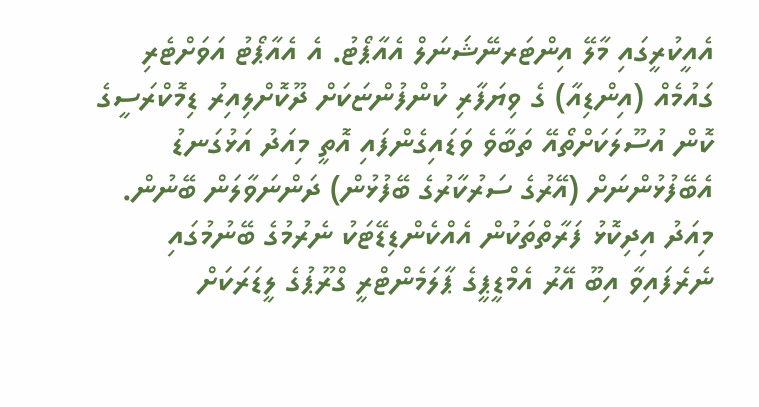އެއީކުރީގައި މާލޭ އިންޓަރނޭޝަނަލް އެއާޕޯޓު. އެ އެއާޕޯޓު އަވަށްޓެރި ގައުމެއް (އިންޑިއާ) ގެ ވިޔަފާރި ކުންފުންޏަކަށް ދޫކޮށްލިއިރު ޑިމޮކްރަސީގެ ކޮން އުސޫލަކަށްތޯއޭ ތަބާވެ ވަޑައިގެންފައި އޮތީ މިއަދު އަޅުގަނޑު އެބޭފުޅުންނަށް (އޭރުގެ ސަރުކާރުގެ ބޭފުޅުން) ދަންނަވާލަން ބޭނުން. މިއަދު އިދިކޮޅު ފަރާތްތަކުން އެއްކެންޑިޑޭޓަކު ނެރުމުގެ ބޭނުމުގައި ނެރެފައިވާ އިބޫ އޭރު އެމްޑީޕީގެ ޕާލަމެންޓްރީ ގްރޫޕުގެ ލީޑަރަކަށް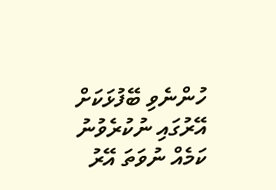ހުންނެވި ބޭފުޅަކަށް އޭރުގައި ނުކުރެވުނު ކަމެއް ނުވަތަ އޭރު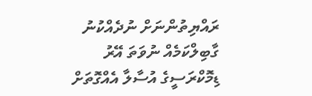ރައްޔިތުންނަށް ނުދެއްކުނު ގާބިލްކަމެއް ނުވަތަ އޭރު ޑިމޮކްރަސީގެ އުސާލާ އެއްގޮތަށް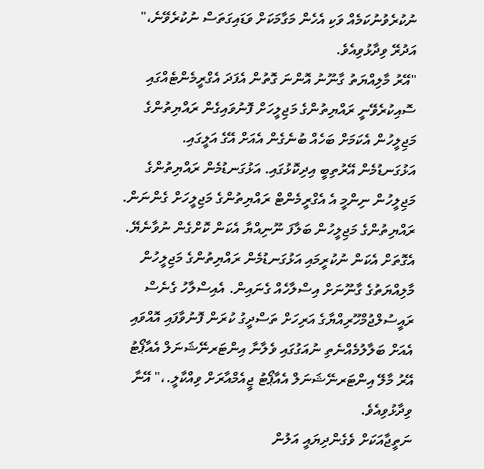ނުކުރެވުނުކަމެއް ވަކި އެހެން މަގާމަކަށް ވަޑައިގަތަސް ނުކުރެވޭނެ،" އަދުރޭ ވިދާޅުވިއެވެ.
"އޭރު މާލިއްޔަތު ގާނޫނު އޮންނަ ގޮތުން އެފަދަ އެގްރީމެންޓެއްގައި ސޮއިކުރެވޭނީ ރައްޔިތުންގެ މަޖިލީހަށް ފޮނުވައިގެން ރައްޔިތުންގެ މަޖިލީހުން އެކަމަށް ބަހެއް ބުނެގެން އެއަށް އޭގެ އަލީގައި. އަޅުގަނޑުމެން އޭރުތިބީ އިދިކޮޅުގައި. އަޅުގަނޑުމެން ރައްޔިތުންގެ މަޖިލީހުން ނިންމީ އެ އެގްރީމެންޓް ރައްޔިތުންގެ މަޖިލީހަށް ގެންނަން. ރައްޔިތުންގެ މަޖިލީހުން ބަލާފަ ނޫނިއްޔާ އެކަން ކޮށްގެން ނުވާނެޔޭ. އެގޮތަށް އެކަން ނުކުރީމައި އަޅުގަނޑުމެން ރައްޔިތުންގެ މަޖިލީހުން މާލިއްޔަތުގެ ގާނޫނަށް އިސްލާހެއް ގެނައިން. އެއިސްލާހު ގެނެސް ރައީސުލްޖުމްހޫރިއްޔާގެ އަރިހަށް ތަސްދީގު ކުރަން ފޮނުވާފައި އޮއްވައި އެއަށް ބަލާލުމެއްނެތި ނުއަގުގައި ވެލާނާ އިންޓަރނޭޝަނަލް އެއާޕޯޓު އޭރު މާލޭ އިންޓަރނޭޝަނަލް އެއާޕޯޓު ޖީއެމްއާރަށް ވިއްކާލީ.،" އޭނާ ވިދާޅުވިއެވެ.
ނަތީޖާއަކަށް ވެގެންދިޔައީ އަލުން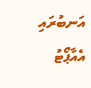އަނބުރައި އެއާޕޯޓު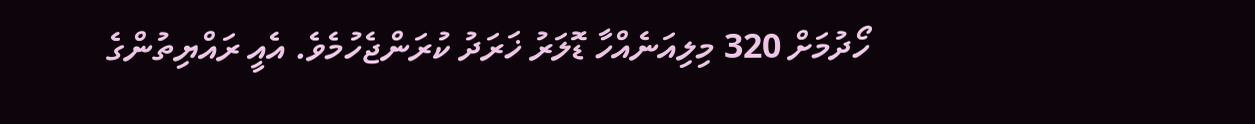ހޯދުމަށް 320 މިލިއަނެއްހާ ޑޮލަރު ޚަރަދު ކުރަންޖެހުމެވެ. އެއީ ރައްޔިތުންގެ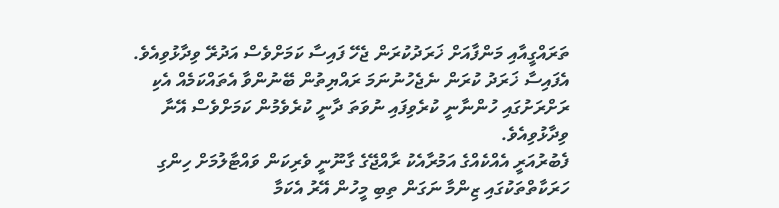ތަރައްގީއާއި މަންފާއަށް ޚަރަދުކުރަން ޖެހޭ ފައިސާ ކަމަށްވެސް އަދުރޭ ވިދާޅުވިއެވެ. އެފައިސާ ޚަރަދު ކުރަން ނެޖެހުނުނަމަ ރައްޔިތުން ބޭނުންވާ އެތައްކަމެއް އެކި ރަށްރަށުގައި ހުންނާނީ ކުރެވިފައި ނުވަތަ ދާނީ ކުރެވެމުން ކަމަށްވެސް އޭނާ ވިދާޅުވިއެވެ.
ފެބުރުއަރީ އެއްކެއްގެ އަމުރާއެކު ރާއްޖޭގެ ގާނޫނީ ވެރިކަން ވައްޓާލުމަށް ހިންގި ހަރަކާތްތަކުގައި ޒިންމާ ނަގަން ތިބި މީހުން އޭރު އެކަމާ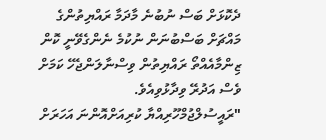ދެކޮޅަށް ބަސް ނުބުނެ މާދަމާ ރައްޔިތުންގެ މައްޗަށް ބަސްބުނަން ނުކުމެ ނެންގެވޭނީ ކޮން ޒިންމާއެއްތޯ ރައްޔިތުން ވިސްނާލަންޖެހޭ ކަމަށް ވެސް އަދުރޭ ވިދާޅުވިއެވެ.
"ރައީސުލްޖުމްހޫރިއްޔާ ކުރިއަށްއޮންނަ އަހަރަށް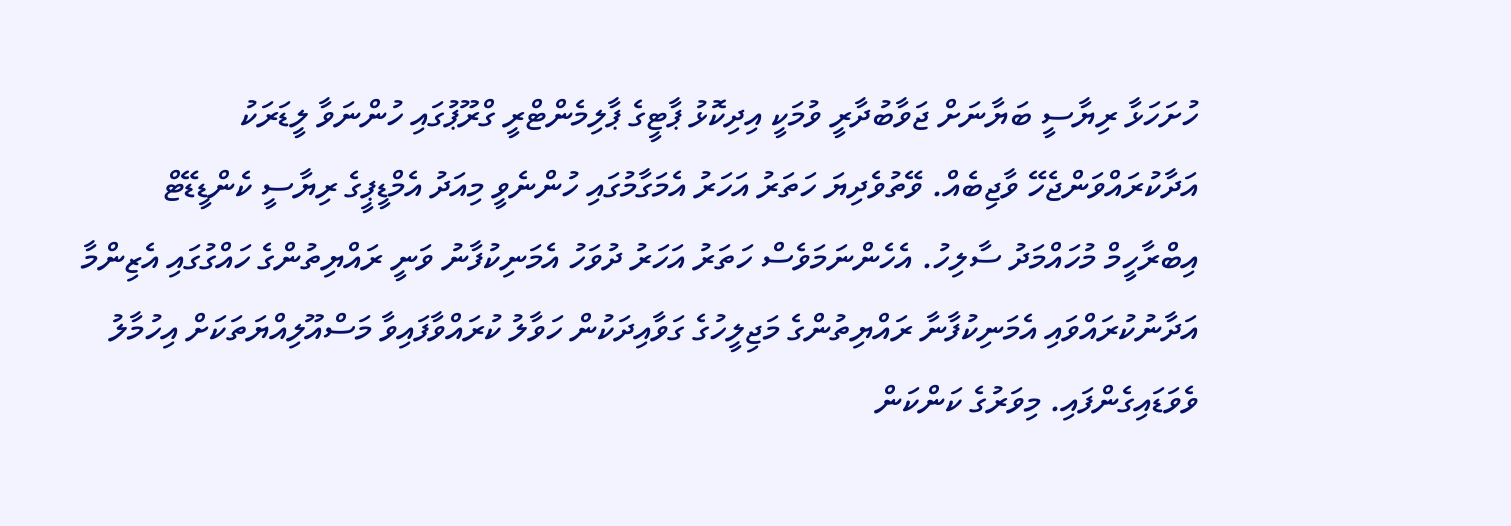ހުށަހަޅާ ރިޔާސީ ބަޔާނަށް ޖަވާބުދާރީ ވުމަކީ އިދިކޮޅު ޕާޓީގެ ޕާލިމެންޓްރީ ގްރޫޕުގައި ހުންނަވާ ލީޑަރަކު އަދާކުރައްވަންޖެހޭ ވާޖިބެއް. ވޭތުވެދިޔަ ހަތަރު އަހަރު އެމަގާމުގައި ހުންނެވީ މިއަދު އެމްޑީޕީގެ ރިޔާސީ ކެންޑީޑޭޓް އިބްރާހީމް މުހައްމަދު ސާލިހު. އެހެންނަމަވެސް ހަތަރު އަހަރު ދުވަހު އެމަނިކުފާނު ވަނީ ރައްޔިތުންގެ ހައްގުގައި އެޒިންމާ އަދާނުކުރައްވައި އެމަނިކުފާނާ ރައްޔިތުންގެ މަޖިލީހުގެ ގަވާއިދަކުން ހަވާލު ކުރައްވާފައިވާ މަސްއޫލިއްޔަތަކަށް އިހުމާލު ވެވަޑައިގެންފައި. މިވަރުގެ ކަންކަން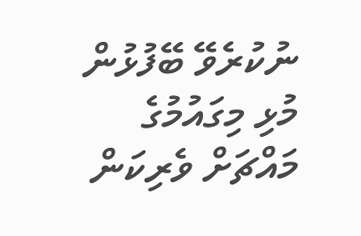ނުކުރެވޭ ބޭފުޅުން މުޅި މިގައުމުގެ މައްޗަށް ވެރިކަން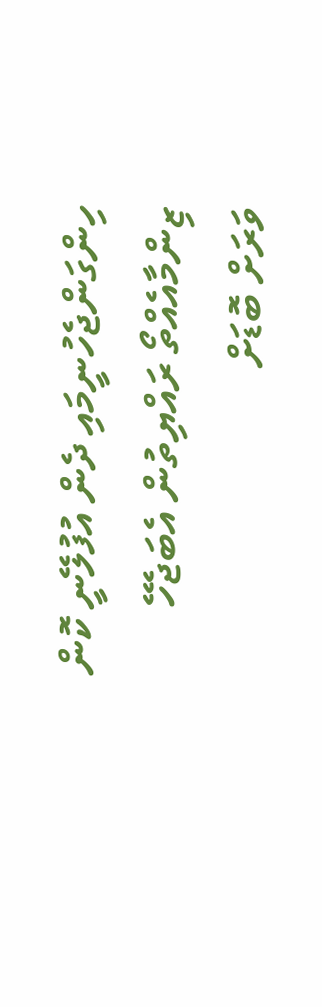ހިންގަންޖެހުނީމައި ދެން އުފުލޭނީ ކޮން ޒިންމާއެއްތޯ ރައްޔިތުން އެބަޖެހޭ ވަރަށް ބޮޑަށް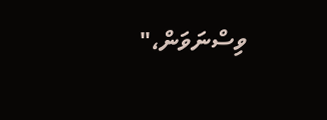ވިސްނަވަން،"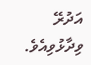އަދުރޭ ވިދާޅުވިއެވެ.